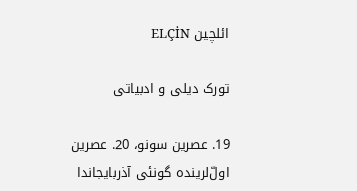ائلچین ELÇİN

تورک دیلی و ادبیاتی

19. عصرین سونو، 20. عصرین اولّ‌لرینده گونئی آذربایجاندا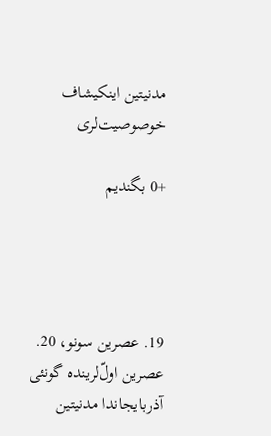مدنیتین اینکیشاف خوصوصیت‌لری

+0 بگندیم




19. عصرین سونو، 20. عصرین اولّ‌لرینده گونئی آذربایجاندا مدنیتین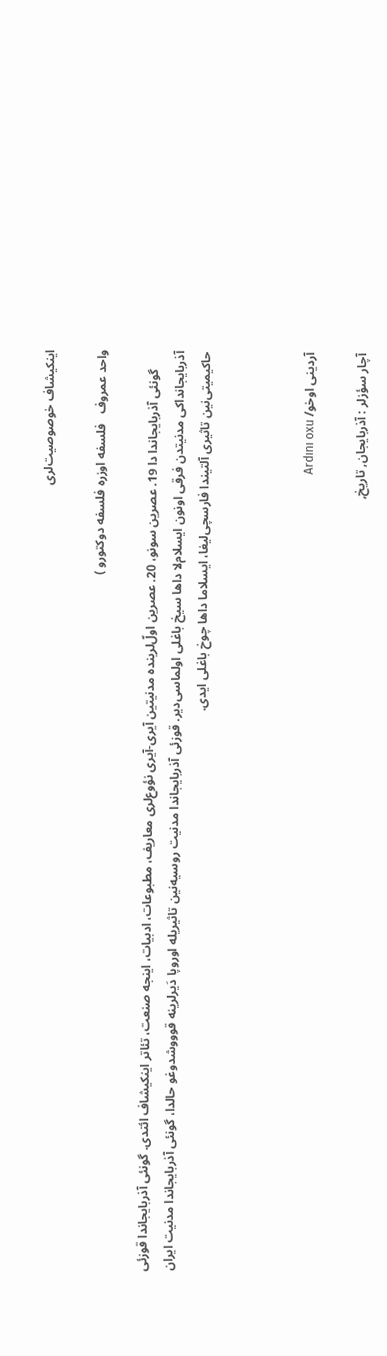اینکیشاف خوصوصیت‌لری

واحد عمروف   فلسفه اوزره فلسفه دوکتورو )

      گونئی آذربایجاندا دا 19. عصرین سونو، 20. عصرین اولّ‌لرینده مدنیتین آیری-آیری نؤوع‌لری معاریف، مطبوعات، ادبیات، اینجه صنعت، تئاتر اینکیشاف ائتدی. گونئی آذربایجاندا قوزئی آذربایجانداکی مدنیتدن فرقی اونون ایسلام‌لا داها سیخ باغلی اولماسی‌دیر. قوزئی آذربایجاندا مدنیت روسیه‌نین تاثیریله اوروپا دَیرلرینه قوووشدوغو حالدا، گونئی آذربایجاندا مدنیت ایران حاکیمیتی‌نین تاثیری آلتیندا فارسچی‌لیغا، ایسلاما داها چوخ باغلی ایدی.



آردینی اوخو/ Ardını oxu

آچار سؤزلر : آذربایجان, تاریخ,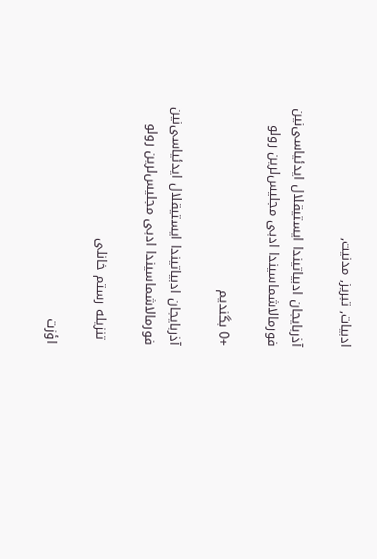ادبیات, تبریز, مدنیت,

آذربایجان ادبیاتیندا ایستیقلال ایدئیاسی‌نین فورمالاشماسیندا ادبی مجلیس‌لرین رولو

+0 بگندیم

آذربایجان ادبیاتیندا ایستیقلال ایدئیاسی‌نین فورمالاشماسیندا ادبی مجلیس‌لرین رولو

 تنزیله رستم خانلی

اؤزت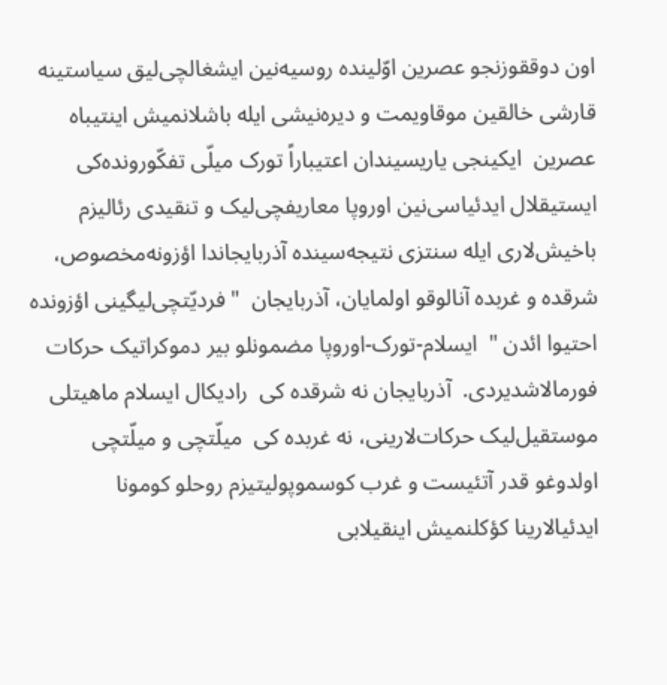اون دوققوزنجو عصرین اوّلینده روسیه‌نین ایشغالچی‌لیق سیاستینه قارشی خالقین موقاویمت و دیره‌نیشی ایله باشلانمیش اینتیباه عصرین  ایکینجی یاریسیندان اعتیباراً تورک میلّی تفکّورونده‌کی  ایستیقلال ایدئیاسی‌نین اوروپا معاریفچی‌لیک و تنقیدی رئالیزم باخیش‌لاری ایله سنتزی نتیجه‌سینده آذربایجاندا اؤزونه‌مخصوص، شرقده و غربده آنالوقو اولمایان، آذربایجان  " فردیّتچی‌لیگینی اؤزونده احتیوا ائدن "  ایسلام-تورک-اوروپا مضمونلو بیر دموکراتیک حرکات فورمالاشدیردی.  آذربایجان نه شرقده کی  رادیکال ایسلام ماهیتلی موستقیل‌لیک حرکات‌لارینی، نه غربده کی  میلّتچی و میلّتچی اولدوغو قدر آتئیست و غرب کوسموپولیتیزم روحلو کومونا ایدئیالارینا کؤکلنمیش اینقیلابی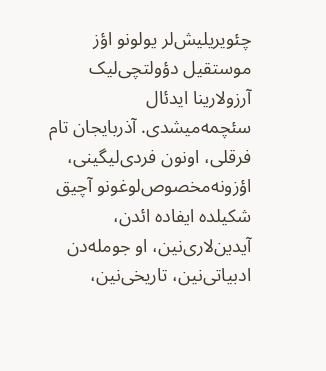چئویریلیش‌لر یولونو اؤز  موستقیل دؤولتچی‌لیک آرزولارینا ایدئال سئچمه‌میشدی. آذربایجان تام فرقلی، اونون فردی‌لیگینی، اؤزونه‌مخصوص‌لوغونو آچیق شکیلده ایفاده ائدن، آیدین‌لاری‌نین، او جومله‌دن ادبیاتی‌نین، تاریخی‌نین،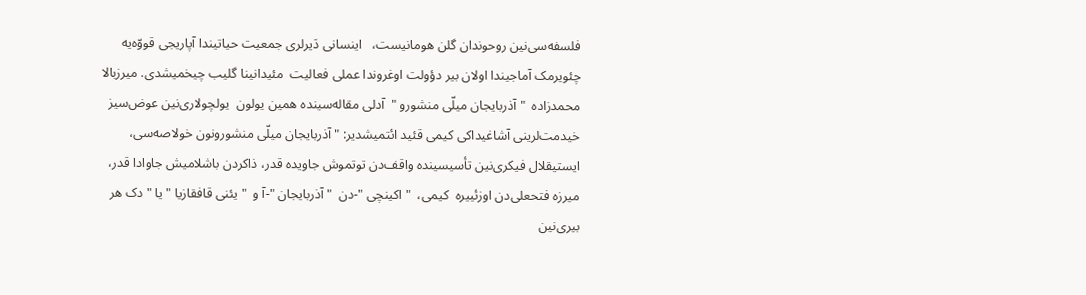فلسفه‌سی‌نین روحوندان گلن هومانیست،   اینسانی دَیرلری جمعیت حیاتیندا آپاریجی قووّه‌یه چئویرمک آماجیندا اولان بیر دؤولت اوغروندا عملی فعالیت  مئیدانینا گلیب چیخمیشدی. میرزبالا محمدزاده  " آذربایجان میلّی منشورو "  آدلی مقاله‌سینده همین یولون  یولچولاری‌نین عوض‌سیز خیدمت‌لرینی آشاغیداکی کیمی قئید ائتمیشدیر: " آذربایجان میلّی منشورونون خولاصه‌سی، ایستیقلال فیکری‌نین تأسیسینده واقف‌دن توتموش جاویده قدر، ذاکردن باشلامیش جاوادا قدر، میرزه فتحعلی‌دن اوزئییره  کیمی،  " اکینچی "-دن  " آذربایجان "-آ و  " یئنی قافقازیا " یا " دک هر بیری‌نین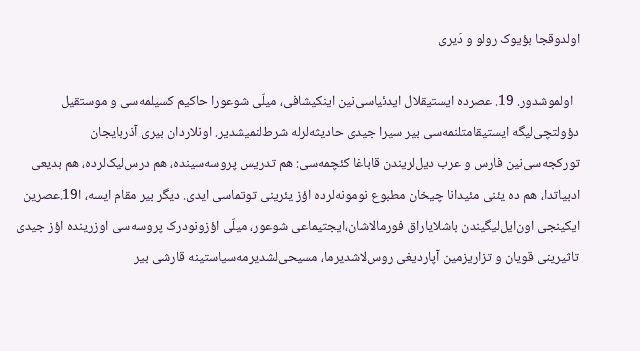اولدوقجا بؤیوک رولو و دَیری

  اولموشدور. 19. عصرده ایستیقلال ایدئیاسی‌نین اینکیشافی، میلّی شوعورا حاکیم کسیلمه‌سی و موستقیل دؤولتچی‌لیگه ایستیقامتلنمه‌سی بیر سیرا جیدی حادیثه‌لرله شرط‌لنمیشدیر. اونلاردان بیری آذربایجان تورکجه‌سی‌نین فارس و عرب دیل‌لریندن قاباغا کئچمه‌سی: هم تدریس پروسه‌‌سینده‌، هم درس‌لیک‌لرده، هم بدیعی ادبیاتدا، هم ده یئنی مئیدانا چیخان مطبوع نومونه‌لرده اؤز یئرینی توتماسی ایدی. دیگر بیر مقام ایسه، ا19.عصرین ایکینجی اون‌ایل‌لیگیندن باشلایاراق فورمالاشان،ایجتیماعی شوعور، میلّی اؤزونودرک پروسه‌سی اوزرینده اؤز جیدی تاثیرینی قویان و تزاریزمین آپاردیغی روس‌لاشدیرما، مسیحی‌لشدیرمه‌سیاستینه قارشی بیر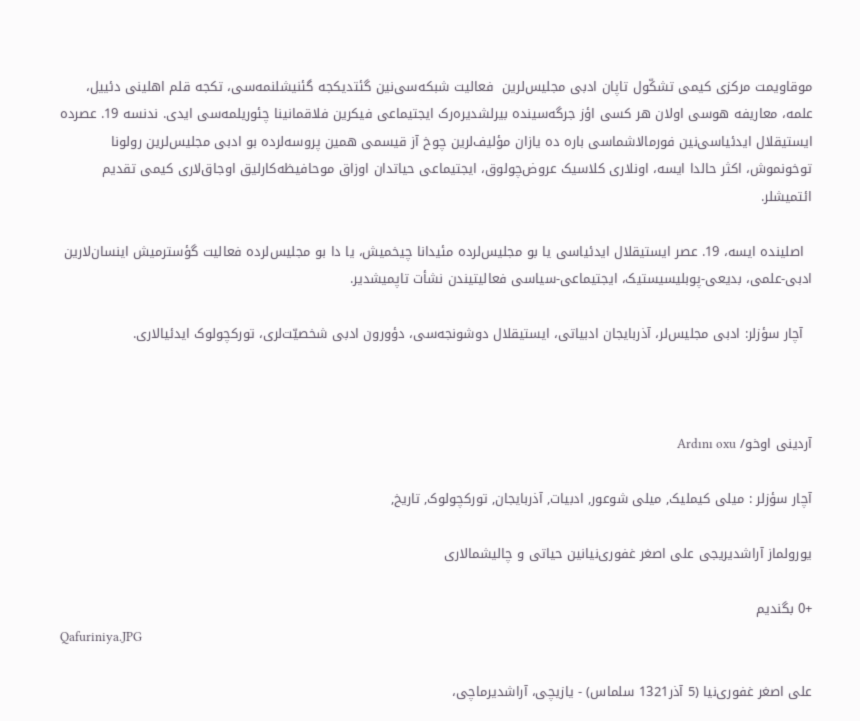موقاویمت مرکزی کیمی تشکّول تاپان ادبی مجلیس‌لرین  ‌فعالیت شبکه‌سی‌نین گئتدیکجه گئنیشلنمه‌سی، تکجه قلم اهلینی دئییل، علمه، معاریفه هوسی اولان هر کسی اؤز جرگه‌سینده بیرلشدیره‌رک ایجتیماعی فیکرین فلاقمانینا چئوریلمه‌سی ایدی. ندنسه 19. عصرده ایستیقلال ایدئیاسی‌نین فورمالاشماسی باره ده یازان مؤلیف‌لرین چوخ آز قیسمی همین پروسه‌لرده بو ادبی مجلیس‌لرین رولونا توخونموش، اکثر حالدا ایسه، اونلاری کلاسیک عروض‌چولوق، ایجتیماعی حیاتدان اوزاق موحافیظه‌کارلیق اوجاق‌لاری کیمی تقدیم ائتمیشلر.

  اصلینده ایسه، 19. عصر ایستیقلال ایدئیاسی یا بو مجلیس‌لرده مئیدانا چیخمیش، یا دا بو مجلیس‌لرده فعالیت گؤسترمیش اینسان‌لارین ادبی-علمی، بدیعی-پوبلیسیستیک، ایجتیماعی-سیاسی فعالیتیندن نشأت تاپمیشدیر.

  آچار سؤزلر: ادبی مجلیس‌لر، آذربایجان ادبیاتی، ایستیقلال دوشونجه‌سی، دؤورون ادبی شخصیّت‌لری، تورکچولوک ایدئیالاری.



آردینی اوخو/ Ardını oxu

آچار سؤزلر : میلی کیملیک, میلی شوعور, ادبیات, آذربایجان, تورکچولوک, تاریخ,

یورولماز آراشدیریجی علی اصغر غفوری‌نیانین حیاتی و چالیشمالاری

+0 بگندیم
Qafuriniya.JPG

علی اصغر غفوری‌نیا (5 آذر1321 سلماس) - یازیچی، آراشدیرماچی،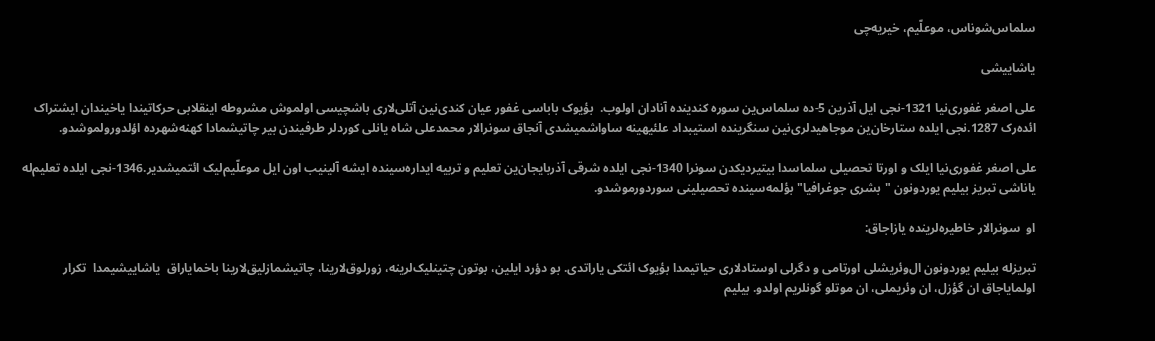سلماس‌شوناس، موعلّیم، خیریه‌چی

یاشاییشی

علی اصغر غفوری‌نیا 1321-نجی ایل آذرین 5-ده سلماس‌ین سوره کندینده آنادان اولوب.  بؤیوک باباسی غفور عیان کندی‌نین آتلی‌لاری‌ باشچیسی اولموش مشروطه اینقلابی حرکاتیندا یاخیندان ایشتراک ائده‌رک 1287.نجی ایلده ستارخان‌ین موجاهیدلری‌نین سنگرینده استیبداد علئیهینه ساواشمیشدی آنجاق سونرالار محمدعلی شاه یانلی کوردلر طرفیندن بیر چاتیشمادا کهنه‌شهرده اؤلدورولموشدو.

علی اصغر غفوری‌نیا ایلک و اورتا تحصیلی سلماسدا بیتیردیکدن سونرا 1340-نجی ایلده شرقی آذربایجان‌ین تعلیم و تربیه ایداره‌سینده ایشه آلینیب اون ایل موعلّیم‌لیک ائتمیشدیر.1346-نجی ایلده تعلیم‌له یاناشی تبریز بیلیم یوردونون "بشری جوغرافیا" بؤلمه‌سینده تحصیلینی سوردورموشدو.

او  سونرالار خاطیره‌لرینده یازاجاق:

تبریزله بیلیم یوردونون ال‌وئریشلی اورتامی و دگرلی اوستادلاری حیاتیمدا بؤیوک ائتکی یاراتدی. بو دؤرد ایلین، بوتون چتینلیک‌لرینه، زورلوق‌لارینا، چاتیشمازلیق‌لارینا باخمایاراق  یاشاییشیمدا  تکرار اولمایاجاق ان گؤزل، ان وئریملی، ان موتلو گونلریم اولدو. بیلیم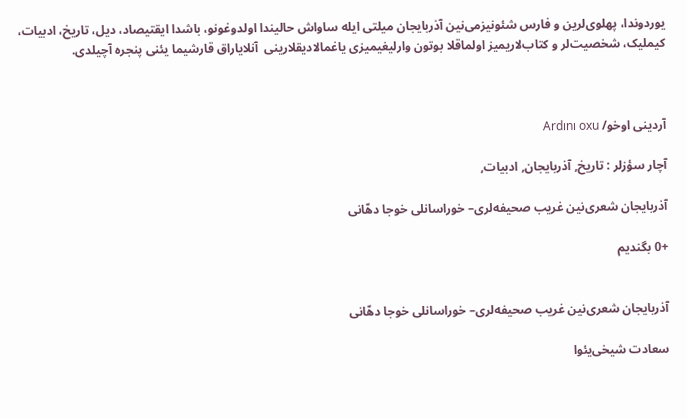یوردوندا، پهلوی‌لرین و فارس شئونیزمی‌نین آذربایجان میلتی ایله ساواش حالیندا اولدوغونو، باشدا ایقتیصاد، دیل، تاریخ، ادبیات، کیملیک، شخصیت‌لر و کتاب‌لاریمیز اولماقلا بوتون وارلیغیمیزی یاغمالادیقلارینی‌  آنلایاراق قارشیما یئنی پنجره‌ آچیلدی.



آردینی اوخو/ Ardını oxu

آچار سؤزلر : تاریخ, آذربایجان, ادبیات,

آذربایجان شعری‌‌نین غریب صحیفه‌لری‌– خوراسانلی خوجا دهّانی‌

+0 بگندیم


آذربایجان شعری‌‌نین غریب صحیفه‌لری‌– خوراسانلی خوجا دهّانی‌

سعادت شیخی‌یئوا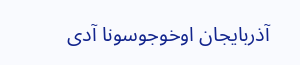آذربایجان اوخوجوسونا آدی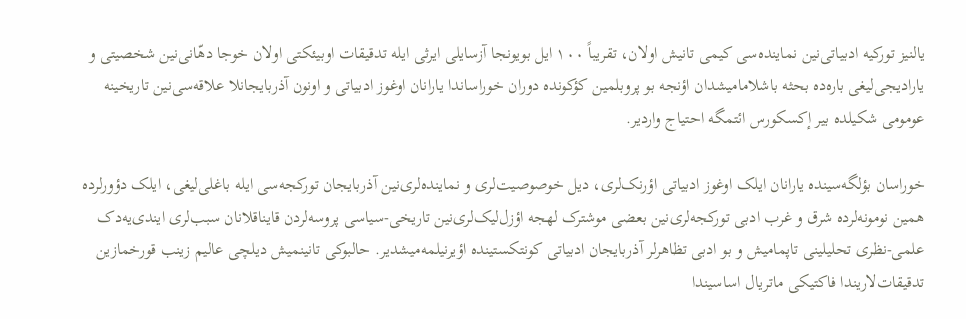یالنیز تورکیه ادبیاتی‌‌نین نماینده‌سی کیمی تانیش اولان، تقریباً ۱۰۰ ایل بویونجا آزسایلی ایرثی ایله تدقیقات اوبیئکتی اولان خوجا دهّانی‌نین شخصیتی و یارادیجی‌‌لیغی باره‌ده بحثه باشلامامیشدان اؤنجه بو پروبلمین کؤکونده دوران خوراساندا یارانان اوغوز ادبیاتی و اونون آذربایجانلا علاقه‌سی‌‌نین تاریخینه عومومی شکیلده بیر إکسکورس ائتمگه احتیاج واردیر.

خوراسان بؤلگه‌سینده یارانان ایلک اوغوز ادبیاتی اؤرنک‌لری، دیل خوصوصیت‌لری و نماینده‌لری‌‌نین آذربایجان تورکجه‌سی ایله باغلی‌لیغی، ایلک دؤورلرده همین نومونه‌لرده شرق و غرب ادبی تورکجه‌لری‌‌نین بعضی موشترک لهجه اؤزل‌لیک‌لری‌‌نین تاریخی-سیاسی پروسه‌لردن قایناقلانان سبب‌لری ایندی‌یه‌دک علمی-نظری تحلیلینی تاپمامیش و بو ادبی تظاهرلر آذربایجان ادبیاتی کونتکستینده اؤیرنیلمه‌میشدیر. حالبوکی تا‌‌نینمیش دیلچی عالیم زینب قورخمازین تدقیقات‌لاریندا فاکتیکی ماتریال اساسیندا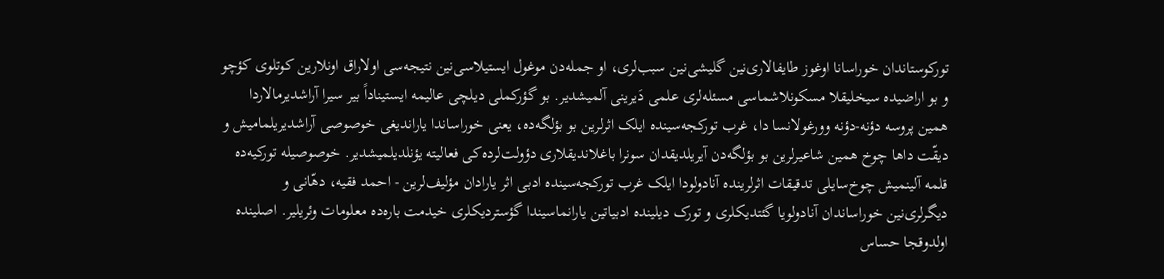تورکوستاندان خوراسانا اوغوز طایفالاری‌‌نین گلیشی‌‌نین سبب‌لری، او جمله‌دن موغول ایستیلاسی‌‌نین نتیجه‌سی اولاراق اونلارین کوتلوی کؤچو و بو اراضیده سیخلیقلا مسکونلاشماسی مسئله‌لری علمی دَیرینی آلمیشدیر. بو گؤرکملی دیلچی عالیمه ایستیناداً بیر سیرا آراشدیرمالاردا همین پروسه دؤنه-دؤنه وورغولانسا دا، غرب تورکجه‌سینده ایلک اثرلرین بو بؤلگه‌ده، یعنی خوراساندا یاراندیغی خوصوصی آراشدیریلمامیش و دیقّت داها چوخ همین شاعیرلرین بو بؤلگه‌دن آیریلدیقدان سونرا باغلاندیقلاری دؤولت‌لرده‌کی فعالیته یؤنلدیلمیشدیر. خوصوصیله تورکیه‌ده قلمه آلینمیش چوخ‌سایلی تدقیقات اثرلرینده آنادولودا ایلک غرب تورکجه‌سینده ادبی اثر یارادان مؤلیف‌لرین - احمد فقیه، دهّانی‌ و دیگرلری‌‌نین خوراساندان آنادولویا گئتدیکلری و تورک دیلینده ادبیاتین یارانماسیندا گؤستردیکلری خیدمت باره‌ده معلومات وئریلیر. اصلینده اولدوقجا حساس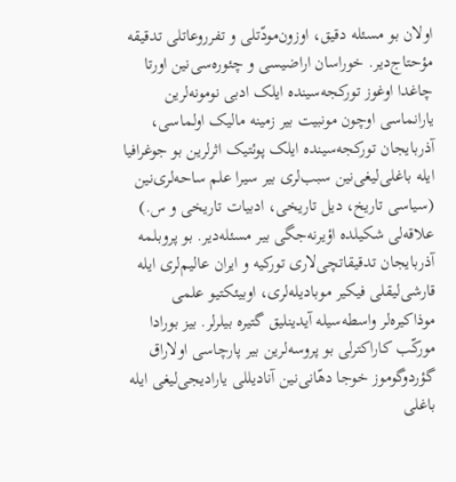اولان بو مسئله دقیق، اوزون‌مودّتلی و تفرروعاتلی تدقیقه مؤحتاج‌دیر. خوراسان اراضیسی و چئوره‌سی‌‌نین اورتا چاغدا اوغوز تورکجه‌سینده ایلک ادبی نومونه‌لرین یارانماسی اوچون مونبیت بیر زمینه مالیک اولماسی، آذربایجان تورکجه‌سینده ایلک پوئتیک اثرلرین بو جوغرافیا ایله باغلی‌لیغی‌‌نین سبب‌لری بیر سیرا علم ساحه‌لری‌‌نین (سیاسی تاریخ، دیل تاریخی، ادبیات تاریخی و س.) علاقه‌لی شکیلده اؤیرنه‌جگی بیر مسئله‌دیر. بو پروبلمه آذربایجان تدقیقاتچی‌لاری تورکیه و ایران عالیم‌لری ایله قارشی‌لیقلی فیکیر موبادیله‌لری، اوبیئکتیو علمی موذاکیره‌لر واسطه‌سیله آیدینلیق گتیره بیلرلر. بیز بورادا مورکّب کاراکترلی بو پروسه‌لرین بیر پارچاسی اولاراق گؤردوگوموز خوجا دهّانی‌نین آنادیللی یارادیجی‌‌لیغی ایله باغلی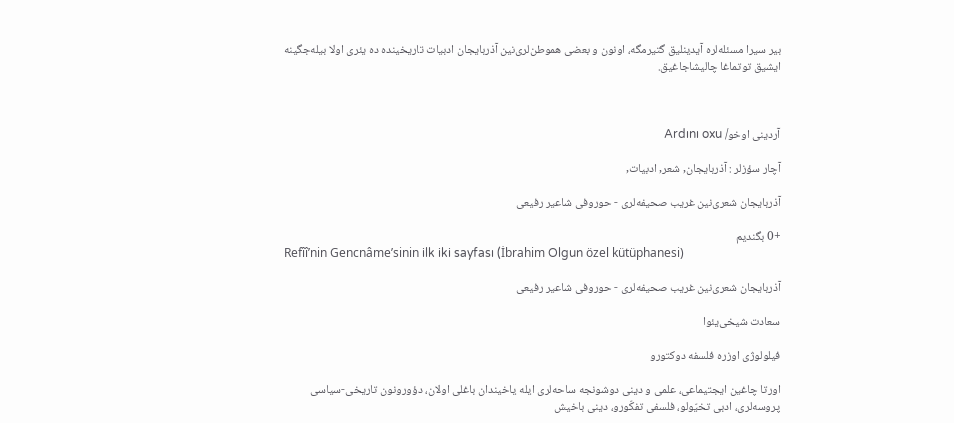بیر سیرا مسئله‌لره آیدینلیق گتیرمگه، اونون و بعضی هموطن‌لری‌‌نین آذربایجان ادبیات تاریخینده ده یئری اولا بیله‌جگینه ایشیق توتماغا چالیشاجاغیق.



آردینی اوخو/ Ardını oxu

آچار سؤزلر : آذربایجان, شعر, ادبیات,

آذربایجان شعری‌‌نین غریب صحیفه‌لری - حوروفی شاعیر رفیعی

+0 بگندیم
Refîî’nin Gencnâme’sinin ilk iki sayfası (İbrahim Olgun özel kütüphanesi)

آذربایجان شعری‌‌نین غریب صحیفه‌لری - حوروفی شاعیر رفیعی

سعادت شیخی‌یئوا

فیلولوژی اوزره فلسفه دوکتورو

اورتا چاغین ایجتیماعی، علمی و دینی دوشونجه ساحه‌لری ایله یاخیندان باغلی اولان، دؤورونون تاریخی-سیاسی پروسه‌لری، ادبی تخیّولو، فلسفی تفکّورو، دینی باخیش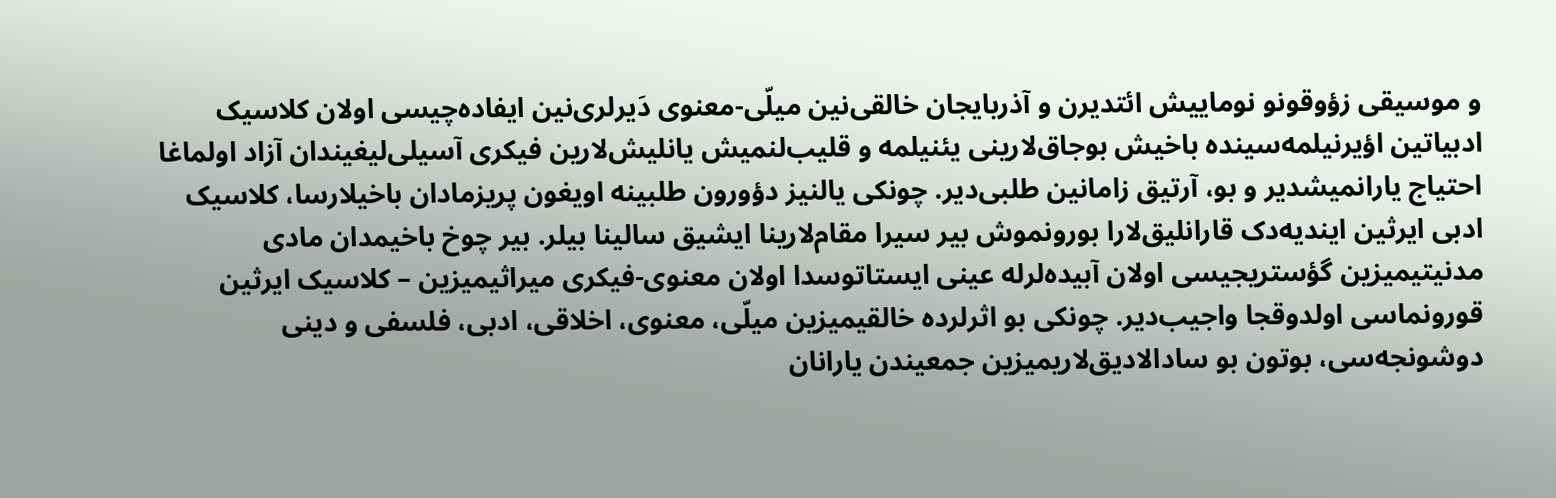و موسیقی زؤوقونو نوماییش ائتدیرن و آذربایجان خالقی‌‌نین میلّی-معنوی دَیرلری‌‌نین ایفاده‌چیسی اولان کلاسیک ادبیاتین اؤیرنیلمه‌سینده باخیش بوجاق‌لارینی یئنیلمه و قلیب‌لنمیش یانلیش‌لارین فیکری آسیلی‌لیغیندان آزاد اولماغا احتیاج یارانمیشدیر و بو، آرتیق زاما‌‌نین طلبی‌دیر. چونکی یالنیز دؤورون طلبینه اویغون پریزمادان باخیلارسا، کلاسیک ادبی ایرثین ایندیه‌دک قارانلیق‌لارا بورونموش بیر سیرا مقام‌لارینا ایشیق سالینا بیلر. بیر چوخ باخیمدان مادی مدنیتیمیزین گؤستریجیسی اولان آبیده‌لرله عینی ایستاتوسدا اولان معنوی-فیکری میراثیمیزین – کلاسیک ایرثین قورونماسی اولدوقجا واجیب‌دیر. چونکی بو اثرلرده خالقیمیزین میلّی، معنوی، اخلاقی، ادبی، فلسفی و دینی دوشونجه‌سی، بوتون بو سادالادیق‌لاریمیزین جمعیندن یارانان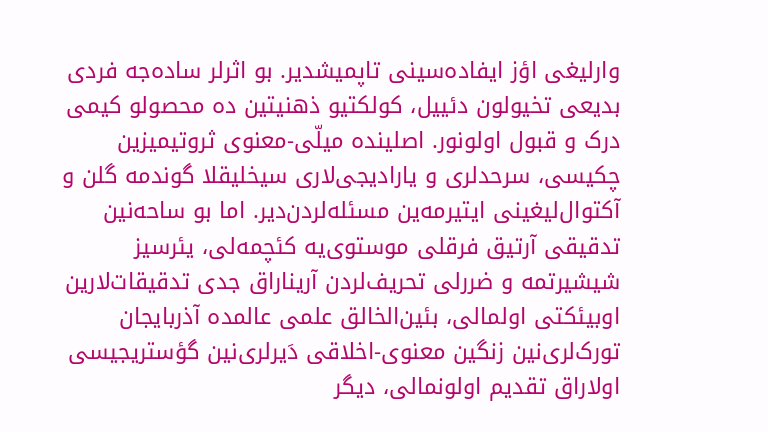وارلیغی اؤز ایفاده‌سینی تاپمیشدیر. بو اثرلر ساده‌جه فردی بدیعی تخیولون دئییل، کولکتیو ذهنیتین ده محصولو کیمی درک و قبول اولونور. اصلینده میلّی-معنوی ثروتیمیزین چکیسی، سرحدلری و یارادیجی‌‌لاری سیخلیقلا گوند‌مه گلن و آکتوال‌لیغینی ایتیرمه‌ین مسئله‌لردن‌دیر. اما بو ساحه‌‌‌نین تدقیقی آرتیق فرقلی موستوی‌یه کئچمه‌لی، یئرسیز شیشیرتمه و ضررلی تحریف‌لردن آریناراق جدی تدقیقات‌لارین اوبیئکتی اولمالی، بئین‌الخالق علمی عالمده آذربایجان تورک‌لری‌‌نین زنگین معنوی-اخلاقی دَیرلری‌‌نین گؤستریجیسی اولاراق تقدیم اولونمالی، دیگر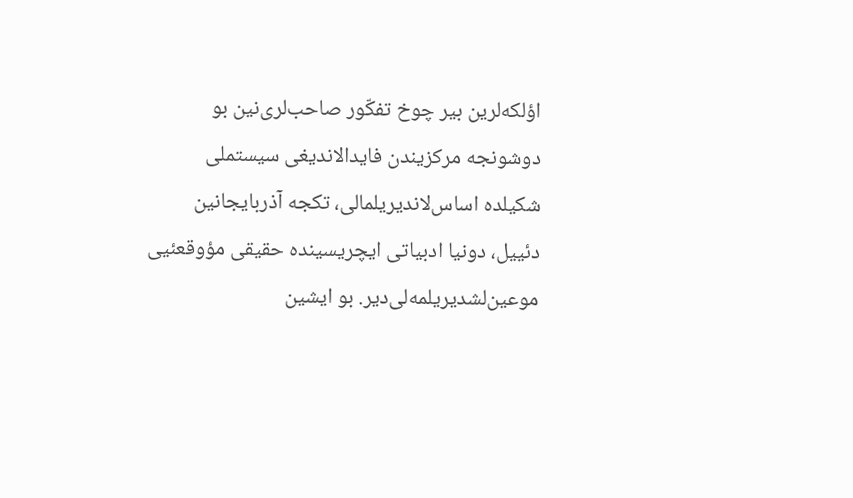اؤلکه‌لرین بیر چوخ تفکّور صاحب‌لری‌‌نین بو دوشونجه مرکزیندن فایدالاندیغی سیستملی شکیلده اساس‌لاندیریلمالی، تکجه آذربایجا‌‌نین دئییل، دونیا ادبیاتی ایچریسینده حقیقی مؤوقعئیی موعین‌لشدیریلمه‌لی‌دیر. بو ایشین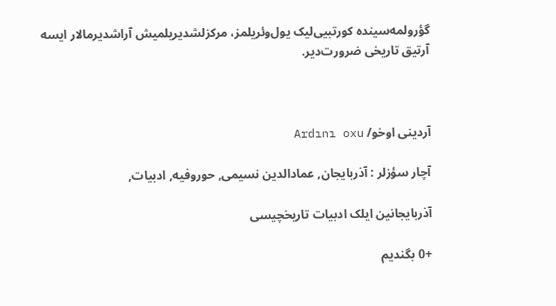گؤرولمه‌سینده کورتبیی‌لیک یول‌وئریلمز، مرکزلشدیریلمیش آراشدیرمالار ایسه آرتیق تاریخی ضرورت‌دیر.



آردینی اوخو/ Ardını oxu

آچار سؤزلر : آذربایجان, عمادالدین نسیمی, حوروفیه, ادبیات,

آذربایجانین ایلک ادبیات تاریخچیسی

+0 بگندیم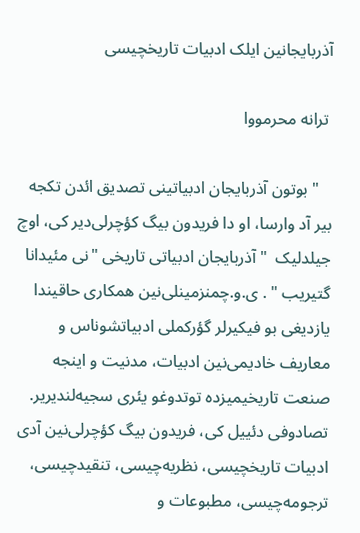آذربایجانین ایلک ادبیات تاریخچیسی

 ترانه محرمووا

   " بوتون آذربایجان ادبیاتینی تصدیق ائدن تکجه بیر آد وارسا، او دا فریدون بیگ کؤچرلی‌دیر کی، اوچ جیلدلیک  " آذربایجان ادبیاتی تاریخی "نی مئیدانا گتیریب " . ی.و.چمنزمینلی‌نین همکاری حاقیندا یازدیغی بو فیکیرلر گؤرکملی ادبیاتشوناس و معاریف خادیمی‌نین ادبیات، مدنیت و اینجه صنعت تاریخیمیزده توتدوغو یئری سجیه‌لندیریر. تصادوفی دئییل کی، فریدون بیگ کؤچرلی‌نین آدی ادبیات تاریخچیسی، نظریه‌چیسی، تنقیدچیسی، ترجومه‌چیسی، مطبوعات و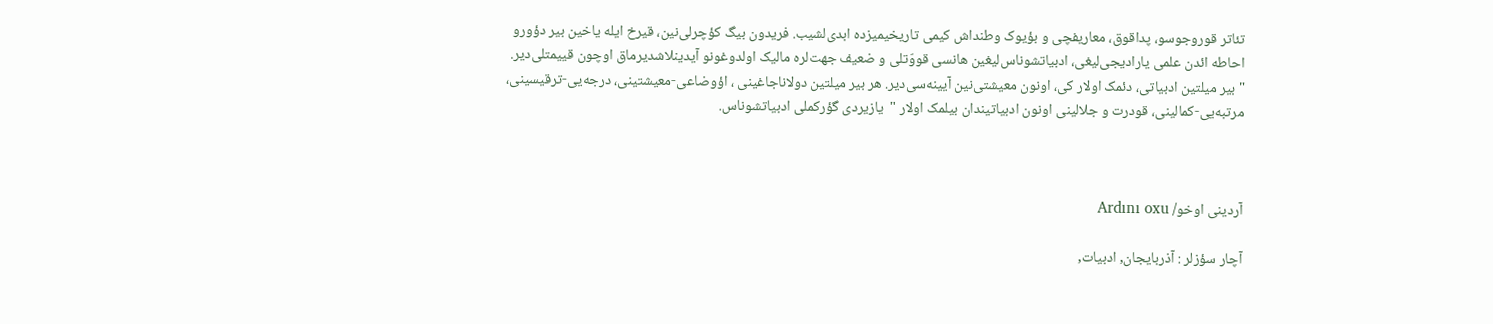تئاتر قوروجوسو، پداقوق، معاریفچی و بؤیوک وطنداش کیمی تاریخیمیزده ابدی‌لشیب. فریدون بیگ کؤچرلی‌نین، قیرخ ایله یاخین بیر دؤورو احاطه ائدن علمی یارادیجی‌لیغی، ادبیاتشوناس‌لیغین هانسی قووّتلی و ضعیف جهت‌لره مالیک اولدوغونو آیدینلاشدیرماق اوچون قییمتلی‌دیر.  " بیر میلتین ادبیاتی، دئمک اولار کی، اونون معیشتی‌نین آیینه‌سی‌دیر. هر بیر میلتین دولاناجاغینی ، اؤوضاعی-معیشتینی، درجه‌یی-ترقیسینی، مرتبه‌یی-کمالینی، قودرت و جلالینی اونون ادبیاتیندان بیلمک اولار "  یازیردی گؤرکملی ادبیاتشوناس.



آردینی اوخو/ Ardını oxu

آچار سؤزلر : آذربایجان, ادبیات,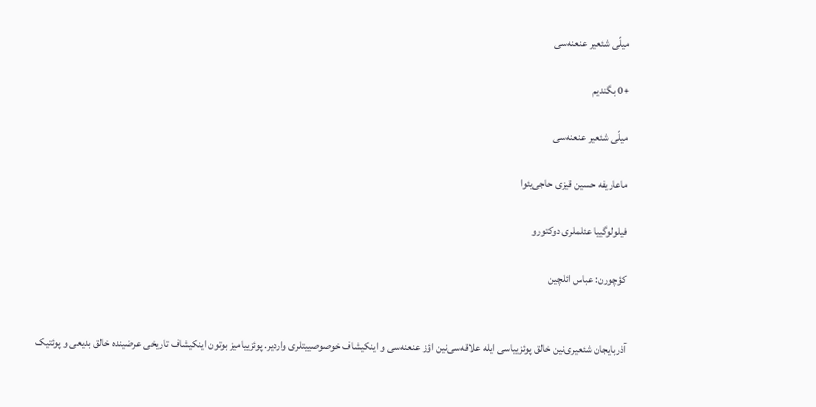میلّی شئعیر عنعنه‌سی

+0 بگندیم

میلّی شئعیر عنعنه‌سی

ماعاریفه حسین قیزی حاجی‌یئوا

فیلولوگییا عئلملری دوکتورو

کؤچورن: عباس ائلچین


آذربایجان شئعیری‌نین خالق پوئزییاسی ایله علاقه‌سی‌نین اؤز عنعنه‌سی و اینکیشاف خوصوصییتلری واردیر. پوئزییامیز بوتون اینکیشاف تاریخی عرضینده خالق بدیعی و پوئتیک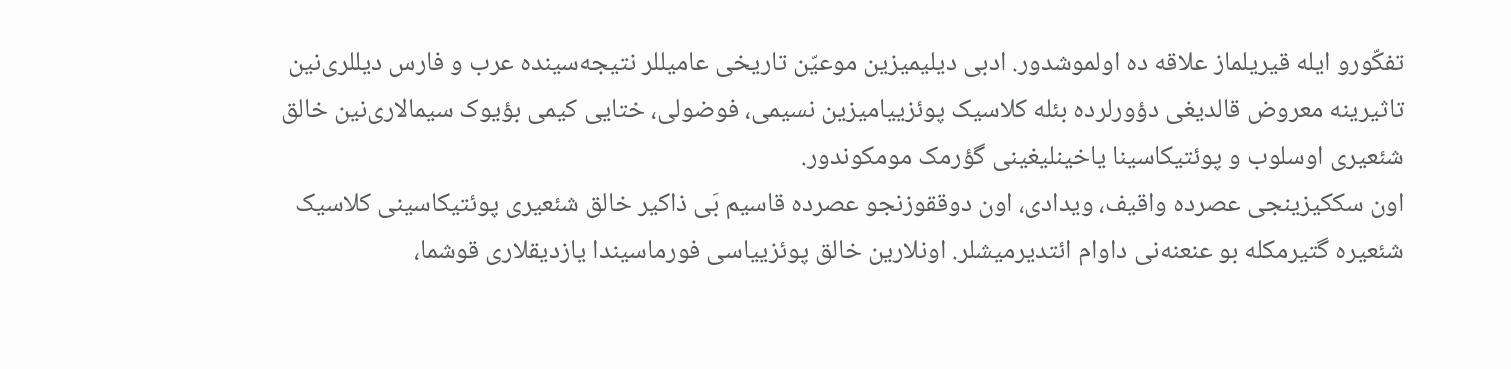تفکّورو ایله قیریلماز علاقه ده اولموشدور. ادبی دیلیمیزین موعیّن تاریخی عامیللر نتیجه‌سینده عرب و فارس دیللری‌نین تاثیرینه معروض قالدیغی دؤورلرده بئله کلاسیک پوئزییامیزین نسیمی، فوضولی، ختایی کیمی بؤیوک سیمالاری‌نین خالق شئعیری اوسلوب و پوئتیکاسینا یاخینلیغینی گؤرمک مومکوندور.
اون سککیزینجی عصرده واقیف، ویدادی، اون دوققوزنجو عصرده قاسیم بَی ذاکیر خالق شئعیری پوئتیکاسینی کلاسیک شئعیره گتیرمکله بو عنعنه‌نی داوام ائتدیرمیشلر. اونلارین خالق پوئزییاسی فورماسیندا یازدیقلاری قوشما،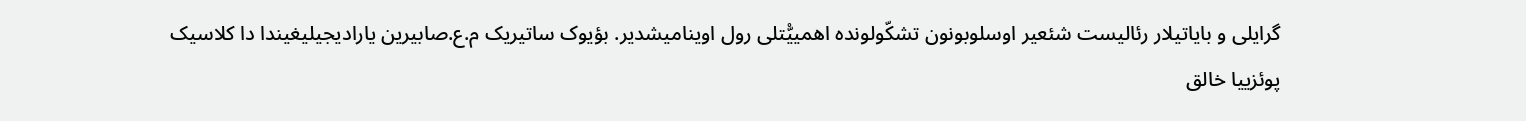گرایلی و بایاتیلار رئالیست شئعیر اوسلوبونون تشکّولونده اهمییّْتلی رول اوینامیشدیر. بؤیوک ساتیریک م.ع.صابیرین یارادیجیلیغیندا دا کلاسیک پوئزییا خالق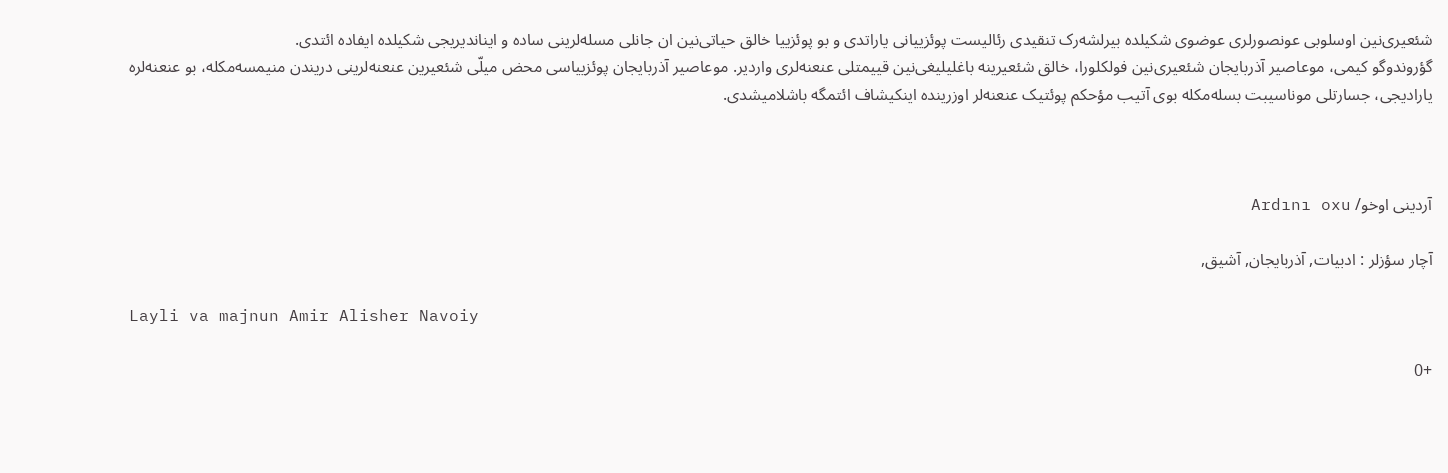شئعیری‌نین اوسلوبی عونصورلری عوضوی شکیلده بیرلشه‌رک تنقیدی رئالیست پوئزییانی یاراتدی و بو پوئزییا خالق حیاتی‌نین ان جانلی مسله‌لرینی ساده و ایناندیریجی شکیلده ایفاده ائتدی.
گؤروندوگو کیمی، موعاصیر آذربایجان شئعیری‌نین فولکلورا، خالق شئعیرینه باغلیلیغی‌نین قییمتلی عنعنه‌لری واردیر. موعاصیر آذربایجان پوئزییاسی محض میلّی شئعیرین عنعنه‌لرینی دریندن منیمسه‌مکله، بو عنعنه‌لره یارادیجی، جسارتلی موناسیبت بسله‌مکله بوی آتیب مؤحکم پوئتیک عنعنه‌لر اوزرینده اینکیشاف ائتمگه باشلامیشدی.



آردینی اوخو/ Ardını oxu

آچار سؤزلر : ادبیات, آذربایجان, آشیق,

Layli va majnun Amir Alisher Navoiy

+0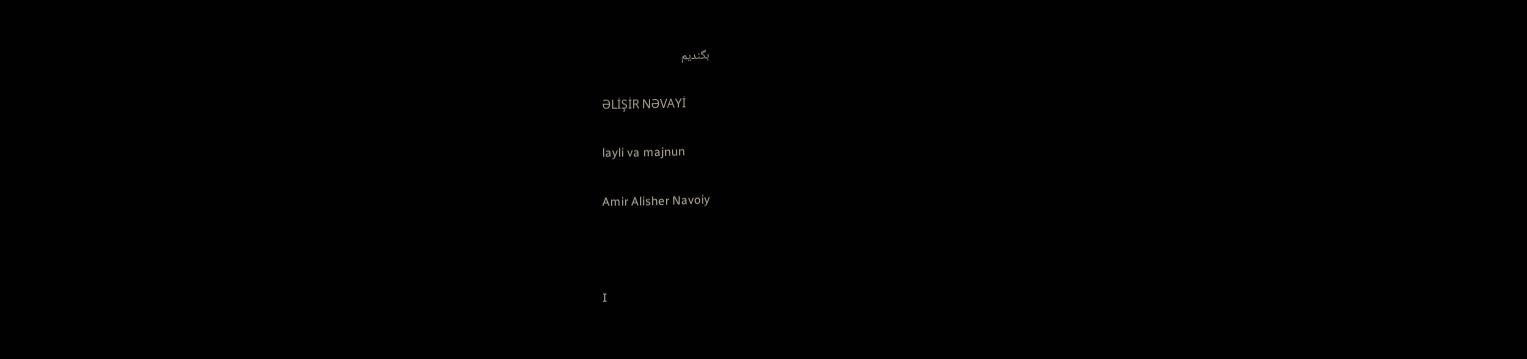بگندیم

ƏLİŞİR NƏVAYİ

layli va majnun

Amir Alisher Navoiy



I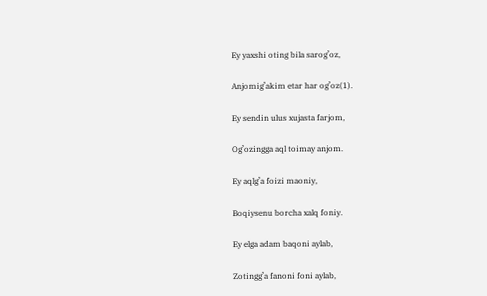Ey yaxshi oting bila sarog’oz,

Anjomig’akim etar har og’oz(1).

Ey sendin ulus xujasta farjom,

Og’ozingga aql toimay anjom.

Ey aqlg’a foizi maoniy,

Boqiysenu borcha xalq foniy.

Ey elga adam baqoni aylab,

Zotingg’a fanoni foni aylab,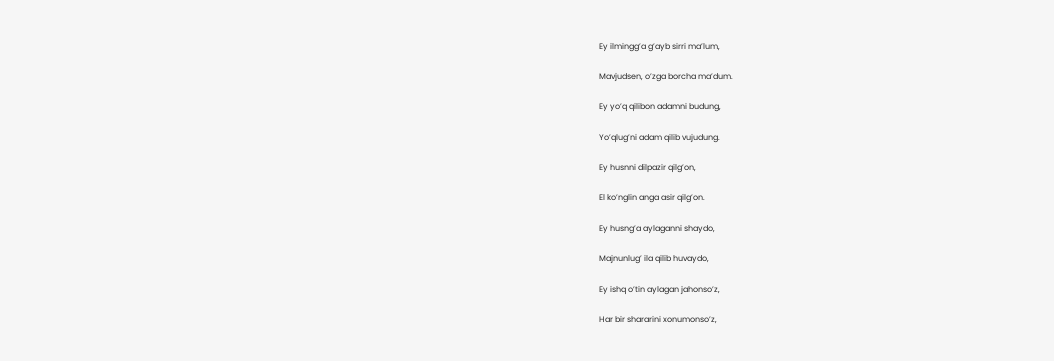Ey ilmingg’a g’ayb sirri ma’lum,

Mavjudsen, o’zga borcha ma’dum.

Ey yo’q qilibon adamni budung,

Yo’qlug’ni adam qilib vujudung.

Ey husnni dilpazir qilg’on,

El ko’nglin anga asir qilg’on.

Ey husng’a aylaganni shaydo,

Majnunlug’ ila qilib huvaydo,

Ey ishq o’tin aylagan jahonso’z,

Har bir shararini xonumonso’z,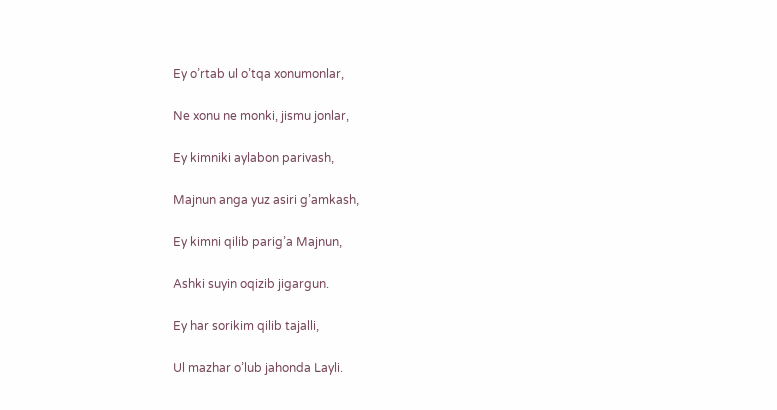Ey o’rtab ul o’tqa xonumonlar,

Ne xonu ne monki, jismu jonlar,

Ey kimniki aylabon parivash,

Majnun anga yuz asiri g’amkash,

Ey kimni qilib parig’a Majnun,

Ashki suyin oqizib jigargun.

Ey har sorikim qilib tajalli,

Ul mazhar o’lub jahonda Layli.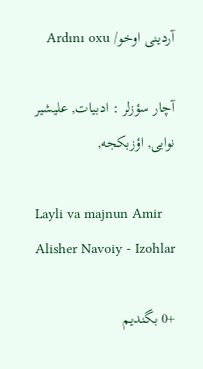آردینی اوخو/ Ardını oxu

آچار سؤزلر : ادبیات, علیشیر نوایی, اؤزبکجه,

Layli va majnun Amir Alisher Navoiy - Izohlar

+0 بگندیم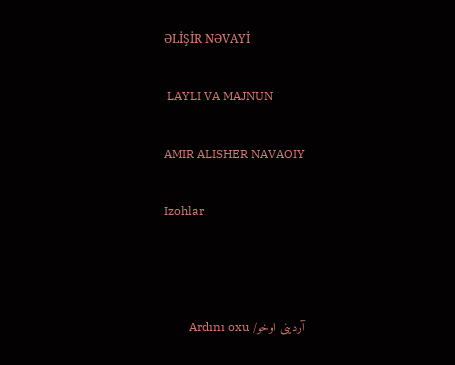ƏLİŞİR NƏVAYİ

 LAYLI VA MAJNUN

AMIR ALISHER NAVAOIY

Izohlar



آردینی اوخو/ Ardını oxu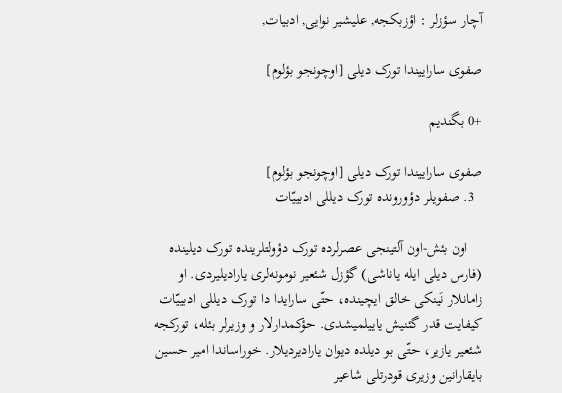آچار سؤزلر : اؤزبکجه, علیشیر نوایی, ادبیات,

صفوی ساراییندا تورک دیلی [اوچونجو بؤلوم]

+0 بگندیم

صفوی ساراییندا تورک دیلی [اوچونجو بؤلوم]
  3. صفویلر دؤورونده تورک دیللی ادبییّات

    اون بئش-اون آلتینجی عصرلرده تورک دؤولتلرینده تورک دیلینده (فارس دیلی ایله یاناشی) گؤزل شئعیر نومونه‌لری یارادیلیردی. او زامانلار ‌نَینکی خالق ایچینده، حتّی سارایدا دا تورک دیللی ادبییّات کیفایت قدر گئنیش یاییلمیشدی. حؤکمدارلار و وزیرلر بئله، تورکجه شئعیر یازیر، حتّی بو دیلده دیوان یارادیردیلار. خوراساندا امیر حسین بایقارا‌نین وزیری قودرتلی شاعیر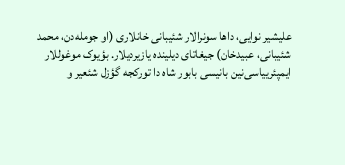علیشیر نوایی، داها سونرالار شئیبانی خانلاری (او جومله‌دن، محمد شئیبانی، عبیدخان) جیغاتای دیلینده یازیردیلار. بؤیوک موغوللار ایمپئرییاسی‌نین بانیسی بابور شاه دا تورکجه گؤزل شئعیر و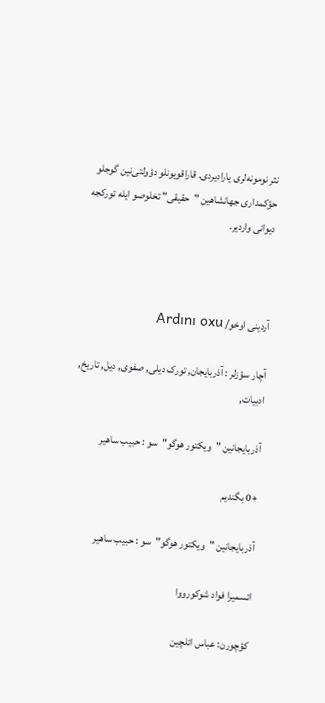نثر نومونه‌لری یارادیردی. قاراقویونلو دؤولتی‌نین گوجلو حؤکمداری جهانشاهین "حقیقی" تخلوصو ایله تورکجه دیوانی واردیر.



آردینی اوخو/ Ardını oxu

آچار سؤزلر : آذربایجان, تورک دیلی, صفوی, دیل, تاریخ, ادبیات,

آذربایجا‌نین "ویکتور هوگو"سو : حبیب ساهیر

+0 بگندیم

آذربایجا‌نین "ویکتور هوگو"سو : حبیب ساهیر

ائسمیرا فواد شوکورووا

کؤچورن: عباس ائلچین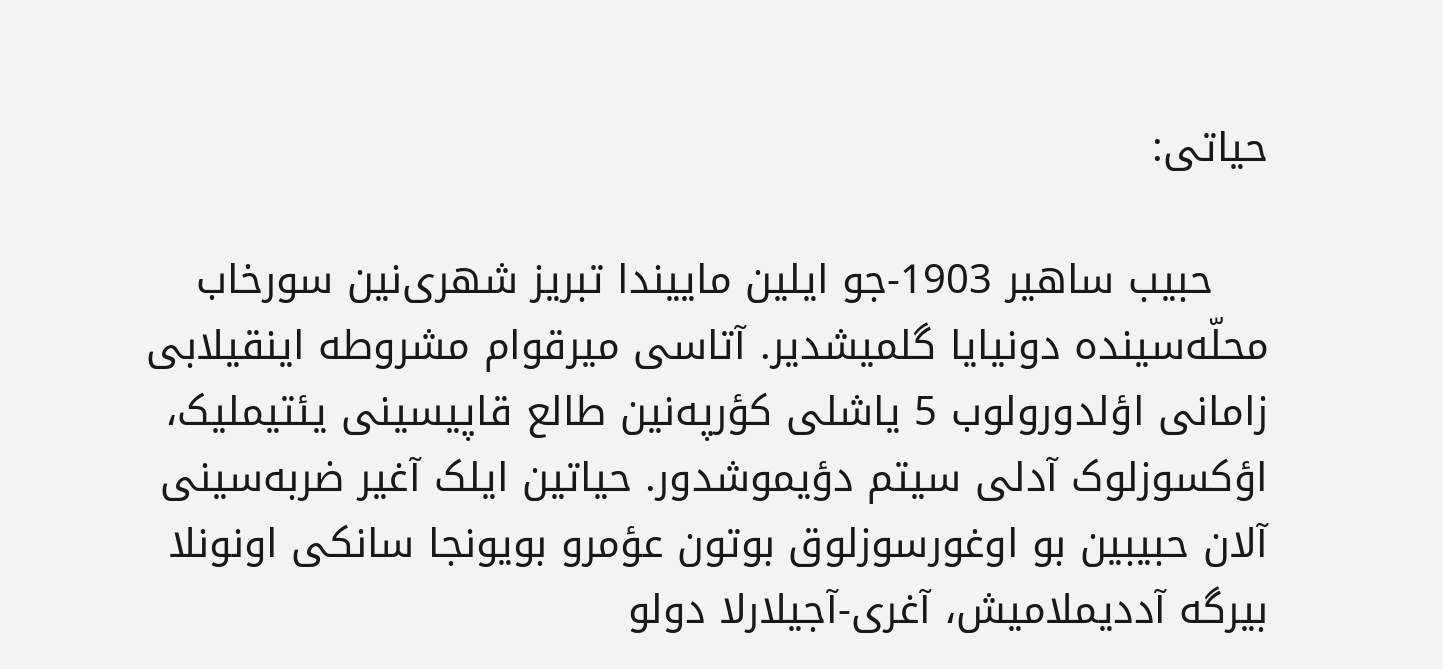حیاتی:

    حبیب ساهیر 1903-جو ایلین ماییندا تبریز شهری‌نین سورخاب محلّه‌سینده دونیایا گلمیشدیر. آتاسی میرقوام مشروطه اینقیلابی زامانی اؤلدورولوب 5 یاشلی کؤرپه‌نین طالع قاپیسینی یئتیملیک، اؤکسوزلوک آدلی سیتم دؤیموشدور. حیاتین ایلک آغیر ضربه‌سینی آلان حبیبین بو اوغورسوزلوق بوتون عؤمرو بویونجا سانکی اونونلا بیرگه آددیملامیش، آغری-آجیلارلا دولو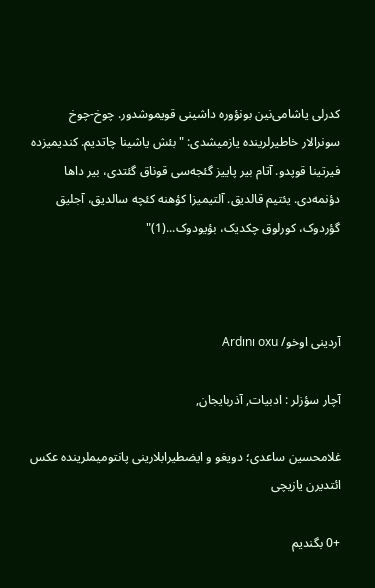کدرلی یاشامی‌نین بونؤوره داشینی قویموشدور. چوخ-چوخ سونرالار خاطیرلرینده یازمیشدی: "بئش یاشینا چاتدیم. کندیمیزده فیرتینا قوپدو. آتام بیر پاییز گئجه‌سی قوناق گئتدی، بیر داها دؤنمه‌دی. یئتیم قالدیق. آلتیمیزا کؤهنه کئچه سالدیق، آجلیق گؤردوک، کورلوق چکدیک، بؤیودوک...(1)"



آردینی اوخو/ Ardını oxu

آچار سؤزلر : ادبیات, آذربایجان,

غلامحسین ساعدی؛ دویغو و ایضطیرابلارینی پانتومیملرینده عکس ائتدیرن یازیچی

+0 بگندیم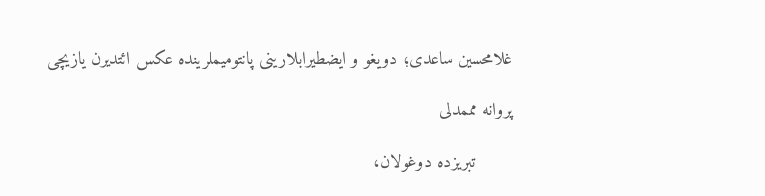غلامحسین ساعدی؛ دویغو و ایضطیرابلارینی پانتومیملرینده عکس ائتدیرن یازیچی

پروانه مممدلی

       تبریزده دوغولان،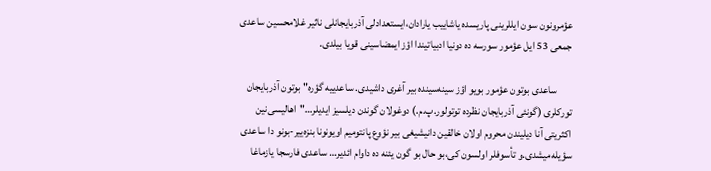عؤمرونون سون ایللرینی پاریسده یاشاییب یارادان،ایستعدادلی آذربایجانلی ناثیر غلامحسین ساعدی جمعی 53 ایل عؤمور سورسه ده دونیا ادبیاتیندا اؤز ایمضاسینی قویا بیلدی.

       ساعدی بوتون عؤمور بویو اؤز سینه‌سینده بیر آغری داشیدی. ساعدییه گؤره" بوتون آذربایجان تورکلری (گونئی آذربایجان نظرده توتولور.پ.م.) دوغولان گوندن دیلسیز ایدیلر…"اهالیسی‌‌نین اکثریتی آنا دیلیندن محروم اولان خالقین دانیشیغی بیر نؤوع پانتومیم اویونونا بنزه‌ییر-بونو دا ساعدی سؤیله‌میشدی.و تأسوفلر اولسون کی،بو حال بو گون یئنه ده داوام ائدیر… ساعدی فارسجا یازماغا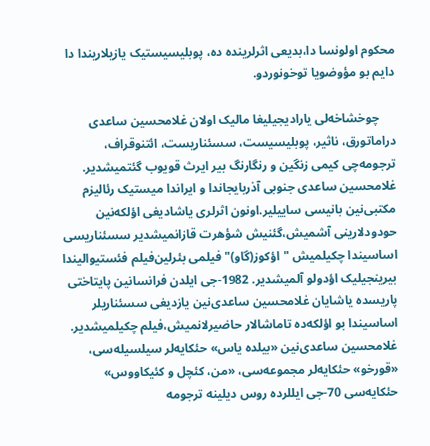محکوم اولونسا دا،بدیعی اثرلرینده ده، پوبلیسیستیک یازیلاریندا دا دایم بو مؤوضویا توخونوردو.

     چوخشاخه‌لی یارادیجیلیغا مالیک اولان غلامحسین ساعدی دراماتورق، ناثیر، پوبلیسیست، سسئناریست، ائتنوقراف، ترجومه‌چی کیمی زنگین و رنگارنگ بیر ایرث قویوب گئتمیشدیر. غلامحسین ساعدی جنوبی آذربایجاندا و ایراندا میستیک رئالیزم مکتبی‌نین بانیسی ساییلیر.اونون اثرلری یاشادیغی اؤلکه‌‌نین حودودلارینی آشمیش،گئنیش شؤهرت قازانمیشدیر سسئناریسی اساسیندا چکیلمیش "اؤکوز(گاو)" فیلمی بئرلین‌فیلم فئستیوالیندا بیرینجیلیک اؤدولو آلمیشدیر. 1982-جی ایلدن فرانسا‌نین پایتاختی پاریسده یاشایان غلامحسین ساعدی‌نین یازدیغی سسئناریلر اساسیندا بو اؤلکه‌ده تاماشالار حاضیرلانمیش،فیلم چکیلمیشدیر. غلامحسین ساعدی‌نین «بیلده یاس» حئکایه‌لر سیلسیله‌سی، «قورخو» حئکایه‌لر مجموعه‌سی، «من، کئچل و کئیکاووس» حئکایه‌سی 70-جی ایللرده روس دیلینه ترجومه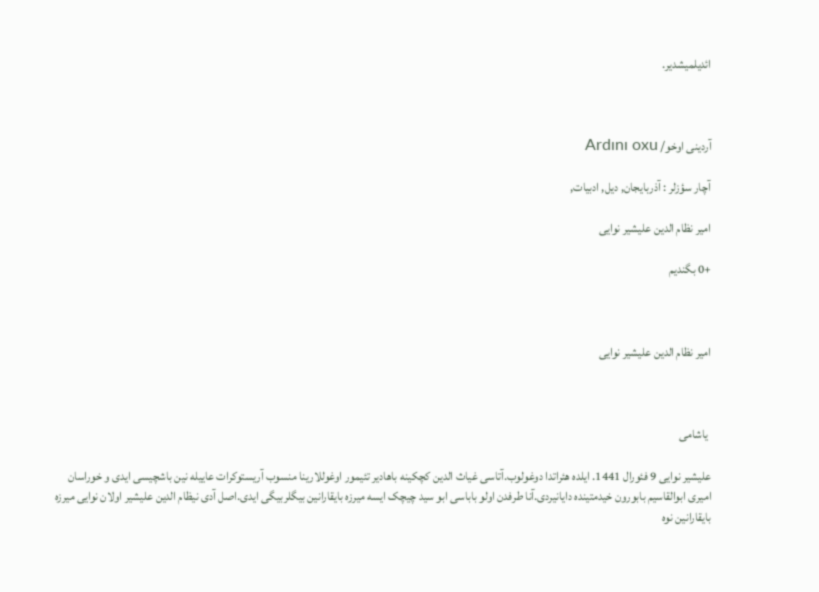ائدیلمیشدیر.



آردینی اوخو/ Ardını oxu

آچار سؤزلر : آذربایجان, دیل, ادبیات,

امیر نظام الدین علیشیر نوایی

+0 بگندیم



امیر نظام الدین علیشیر نوایی



 یاشامی

علیشیر نوایی 9 فئورال 1441. ایلده هئراتدا دوغولوب.آتاسی غیاث الدین کچکینه باهادیر تئیمور اوغوللارینا منسوب آریستوکرات عاییله نین باشچیسی ایدی و خوراسان امیری ابوالقاسیم بابورون خیدمتینده دایانیردی.آنا طرفدن اولو باباسی ابو سید چیچک ایسه میرزه بایقارانین بیگلربیگی ایدی.اصل آدی نیظام الدین علیشیر اولان نوایی میرزه بایقارانین نوه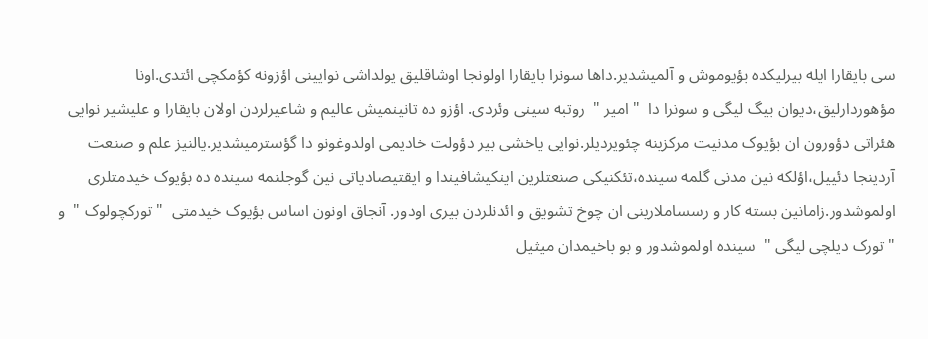سی بایقارا ایله بیرلیکده بؤیوموش و آلمیشدیر.داها سونرا بایقارا اولونجا اوشاقلیق یولداشی نوایینی اؤزونه کؤمکچی ائتدی.اونا مؤهوردارلیق،دیوان بیگ لیگی و سونرا دا  " امیر "  روتبه سینی وئردی. اؤزو ده تانینمیش عالیم و شاعیرلردن اولان بایقارا و علیشیر نوایی هئراتی دؤورون ان بؤیوک مدنیت مرکزینه چئویردیلر.نوایی یاخشی بیر دؤولت خادیمی اولدوغونو دا گؤسترمیشدیر.یالنیز علم و صنعت آردینجا دئییل،اؤلکه نین مدنی گلمه سینده،تئکنیکی صنعتلرین اینکیشافیندا و ایقتیصادیاتی نین گوجلنمه سینده ده بؤیوک خیدمتلری اولموشدور.زامانین بسته کار و رسساملارینی ان چوخ تشویق و ائدنلردن بیری اودور. آنجاق اونون اساس بؤیوک خیدمتی  " تورکچولوک "  و  " تورک دیلچی لیگی "  سینده اولموشدور و بو باخیمدان میثیل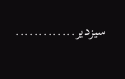سیزدیر.............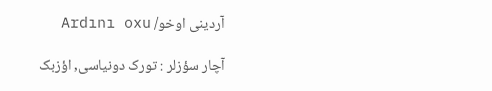آردینی اوخو/ Ardını oxu

آچار سؤزلر : تورک دونیاسی, اؤزبک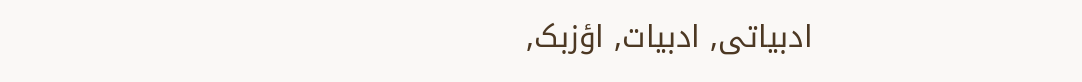ادبیاتی, ادبیات, اؤزبک,